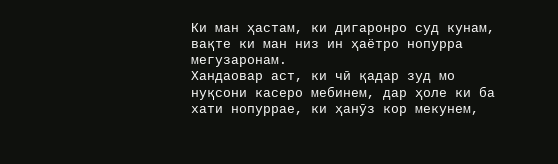Ки ман ҳастам, ки дигаронро суд кунам, вақте ки ман низ ин ҳаётро нопурра мегузаронам.
Хандаовар аст, ки чӣ қадар зуд мо нуқсони касеро мебинем, дар ҳоле ки ба хати нопуррае, ки ҳанӯз кор мекунем,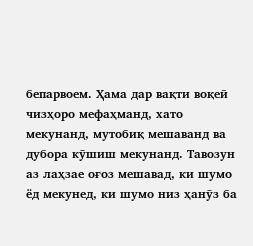бепарвоем. Ҳама дар вақти воқеӣ чизҳоро мефаҳманд, хато мекунанд, мутобиқ мешаванд ва дубора кӯшиш мекунанд. Тавозун аз лаҳзае оғоз мешавад, ки шумо ёд мекунед, ки шумо низ ҳанӯз ба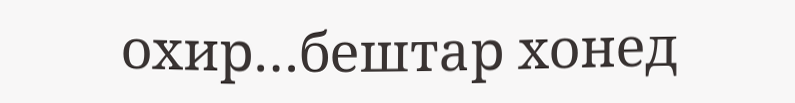охир…бештар хонед